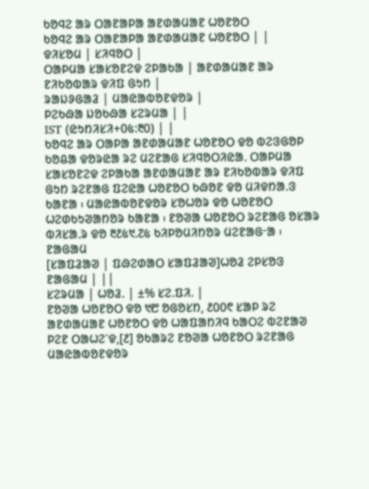ᱠᱚᱧᱮ ᱟᱨ ᱛᱟᱱᱟᱞᱟ ᱟᱱᱰᱟᱢᱟᱱ ᱦᱚᱱᱚᱛ
ᱠᱚᱧᱮ ᱟᱨ ᱛᱟᱱᱟᱞᱟ ᱟᱱᱰᱟᱢᱟᱱ ᱦᱚᱱᱚᱛ | |
ᱫᱤᱥᱚᱢ | ᱥᱤᱧᱚᱛ |
ᱛᱟᱞᱢᱟ ᱥᱟᱥᱚᱱᱮᱫ ᱮᱞᱟᱠᱟ | ᱟᱱᱰᱟᱢᱟᱱ ᱟᱨ ᱱᱤᱠᱚᱵᱟᱨ ᱫᱤᱯ ᱜᱩᱴ |
ᱨᱟᱡᱽᱜᱟᱲ | ᱢᱟᱭᱟᱵᱚᱱᱫᱚᱨ |
ᱞᱮᱠᱷᱟ ᱡᱚᱠᱷᱟ ᱥᱮᱨᱢᱟ | |
IST (ᱭᱩᱴᱤᱥᱤ+᱐᱕:᱓᱐) | |
ᱠᱚᱧᱮ ᱟᱨ ᱛᱟᱞᱟ ᱟᱱᱰᱟᱢᱟᱱ ᱦᱚᱱᱚᱛ ᱫᱚ ᱵᱮᱝᱜᱚᱞ ᱠᱚᱪᱟ ᱫᱚᱨᱭᱟ ᱨᱮ ᱢᱮᱱᱟᱜ ᱥᱤᱧᱚᱛᱤᱭᱟᱹ ᱛᱟᱞᱢᱟ ᱥᱟᱥᱚᱱᱮᱫ ᱮᱞᱟᱠᱟ ᱟᱱᱰᱟᱢᱟᱱ ᱟᱨ ᱱᱤᱠᱚᱵᱟᱨ ᱫᱤᱯ ᱜᱩᱴ ᱨᱮᱱᱟᱜ ᱯᱮᱭᱟ ᱦᱚᱱᱚᱛ ᱠᱷᱚᱱ ᱫᱚ ᱢᱤᱫᱴᱟᱹᱝ ᱠᱟᱱᱟ ᱾ ᱢᱟᱭᱟᱵᱚᱱᱫᱚᱨ ᱥᱚᱦᱚᱨ ᱫᱚ ᱦᱚᱱᱚᱛ ᱦᱮᱰᱠᱩᱣᱟᱴᱚᱨ ᱠᱟᱱᱟ ᱾ ᱱᱚᱣᱟ ᱦᱚᱱᱚᱛ ᱨᱮᱱᱟᱜ ᱚᱥᱟᱨ ᱵᱤᱥᱟᱹᱨ ᱫᱚ ᱓᱒᱕᱑.᱗᱕ ᱠᱤᱞᱚᱢᱤᱴᱚᱨ ᱢᱮᱱᱟᱜᱼᱟ ᱾
ᱱᱟᱜᱟᱢ
[ᱥᱟᱯᱲᱟᱣ | ᱯᱷᱮᱰᱟᱛ ᱥᱟᱯᱲᱟᱣ]ᱦᱚᱲ ᱮᱞᱥᱚᱝ ᱱᱟᱜᱟᱢ | ||
ᱥᱮᱨᱢᱟ | ᱦᱚᱲ. | ±% ᱥᱮ.ᱯᱤ. |
ᱱᱚᱣᱟ ᱦᱚᱱᱚᱛ ᱫᱚ ᱑᱘ ᱚᱜᱚᱥᱴ, ᱒᱐᱐᱖ ᱥᱟᱞ ᱨᱮ ᱟᱱᱰᱟᱢᱟᱱ ᱦᱚᱱᱚᱛ ᱫᱚ ᱦᱟᱯᱟᱴᱤᱧ ᱠᱟᱛᱮ ᱵᱮᱱᱟᱣ ᱞᱮᱱ ᱛᱟᱦᱮᱸᱫ,[᱒] ᱚᱠᱟᱨᱮ ᱱᱚᱣᱟ ᱦᱚᱱᱚᱛ ᱨᱮᱱᱟᱜ ᱢᱟᱭᱟᱵᱚᱱᱫᱚᱨ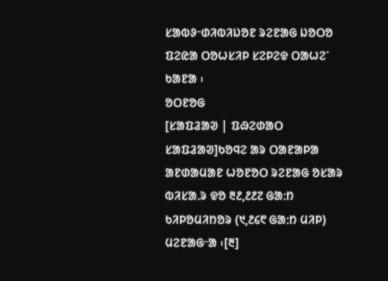ᱥᱟᱵᱽᱼᱰᱤᱵᱤᱡᱚᱱ ᱨᱮᱱᱟᱜ ᱡᱚᱛᱚ ᱯᱮᱭᱟ ᱛᱚᱦᱥᱤᱞ ᱥᱮᱞᱮᱫ ᱛᱟᱦᱮᱸ ᱠᱟᱱᱟ ᱾
ᱚᱛᱱᱚᱜ
[ᱥᱟᱯᱲᱟᱣ | ᱯᱷᱮᱰᱟᱛ ᱥᱟᱯᱲᱟᱣ]ᱠᱚᱧᱮ ᱟᱨ ᱛᱟᱱᱟᱞᱟ ᱟᱱᱰᱟᱢᱟᱱ ᱦᱚᱱᱚᱛ ᱨᱮᱱᱟᱜ ᱚᱥᱟᱨ ᱵᱤᱥᱟᱹᱨ ᱫᱚ ᱓᱒,᱒᱒᱗ ᱜᱟᱺᱴ ᱠᱤᱞᱚᱢᱤᱴᱚᱨ (᱑,᱒᱔᱖ ᱜᱟᱺᱴ ᱢᱤᱞ) ᱢᱮᱱᱟᱜᱼᱟ ᱾[᱓]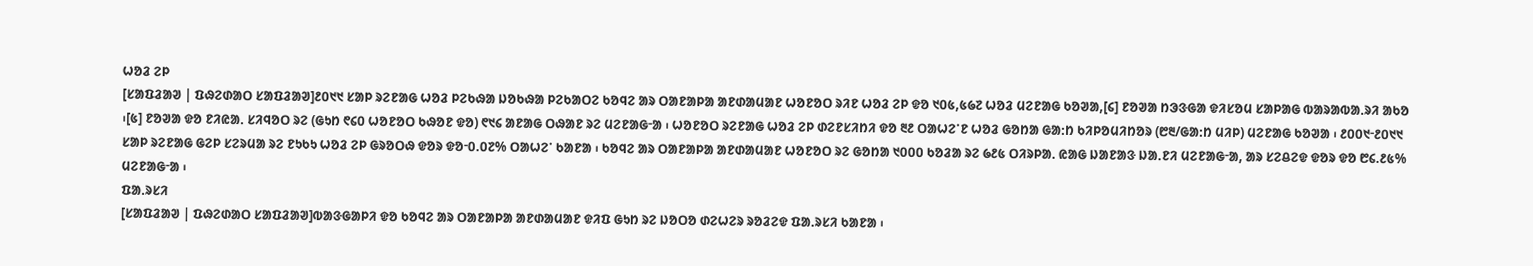ᱦᱚᱲ ᱮᱞ
[ᱥᱟᱯᱲᱟᱣ | ᱯᱷᱮᱰᱟᱛ ᱥᱟᱯᱲᱟᱣ]᱒᱐᱑᱑ ᱥᱟᱞ ᱨᱮᱱᱟᱜ ᱦᱚᱲ ᱞᱮᱠᱷᱟ ᱡᱚᱠᱷᱟ ᱞᱮᱠᱟᱛᱮ ᱠᱚᱧᱮ ᱟᱨ ᱛᱟᱱᱟᱞᱟ ᱟᱱᱰᱟᱢᱟᱱ ᱦᱚᱱᱚᱛ ᱨᱤᱱ ᱦᱚᱲ ᱮᱞ ᱫᱚ ᱑᱐᱕,᱕᱙᱗ ᱦᱚᱲ ᱢᱮᱱᱟᱜ ᱠᱚᱣᱟ,[᱔] ᱱᱚᱣᱟ ᱴᱳᱝᱜᱟ ᱫᱤᱥᱚᱢ ᱥᱟᱞᱟᱜ ᱵᱟᱨᱟᱵᱟᱹᱨᱤ ᱟᱠᱚ ᱾[᱕] ᱱᱚᱣᱟ ᱫᱚ ᱱᱤᱭᱟᱹ ᱥᱤᱧᱚᱛ ᱨᱮ (ᱜᱩᱴ ᱖᱔᱐ ᱦᱚᱱᱚᱛ ᱠᱷᱚᱱ ᱫᱚ) ᱖᱑᱔ ᱟᱱᱟᱜ ᱛᱷᱟᱱ ᱨᱮ ᱢᱮᱱᱟᱜᱼᱟ ᱾ ᱦᱚᱱᱚᱛ ᱨᱮᱱᱟᱜ ᱦᱚᱲ ᱮᱞ ᱰᱮᱱᱥᱤᱴᱤ ᱫᱚ ᱓᱒ ᱛᱟᱦᱮᱸᱱ ᱦᱚᱲ ᱜᱚᱴᱟ ᱜᱟᱺᱴ ᱠᱤᱞᱚᱢᱤᱴᱚᱨ (᱘᱓/ᱜᱟᱺᱴ ᱢᱤᱞ) ᱢᱮᱱᱟᱜ ᱠᱚᱣᱟ ᱾ ᱒᱐᱐᱑ᱼ᱒᱐᱑᱑ ᱥᱟᱞ ᱨᱮᱱᱟᱜ ᱜᱮᱞ ᱥᱮᱨᱢᱟ ᱨᱮ ᱱᱩᱠᱩ ᱦᱚᱲ ᱮᱞ ᱜᱨᱚᱛᱷ ᱫᱚᱨ ᱫᱚᱼ᱐.᱐᱗% ᱛᱟᱦᱮᱸ ᱠᱟᱱᱟ ᱾ ᱠᱚᱧᱮ ᱟᱨ ᱛᱟᱱᱟᱞᱟ ᱟᱱᱰᱟᱢᱟᱱ ᱦᱚᱱᱚᱛ ᱨᱮ ᱜᱚᱴᱟ ᱑᱐᱐᱐ ᱠᱚᱲᱟ ᱨᱮ ᱙᱒᱕ ᱛᱤᱨᱞᱟᱹ ᱭᱟᱜ ᱡᱟᱱᱟᱝ ᱡᱟᱹᱱᱤ ᱢᱮᱱᱟᱜᱼᱟ, ᱟᱨ ᱥᱮᱪᱮᱫ ᱫᱚᱨ ᱫᱚ ᱘᱔.᱒᱕% ᱢᱮᱱᱟᱜᱼᱟ ᱾
ᱯᱟᱹᱨᱥᱤ
[ᱥᱟᱯᱲᱟᱣ | ᱯᱷᱮᱰᱟᱛ ᱥᱟᱯᱲᱟᱣ]ᱵᱟᱝᱜᱟᱞᱤ ᱫᱚ ᱠᱚᱧᱮ ᱟᱨ ᱛᱟᱱᱟᱞᱟ ᱟᱱᱰᱟᱢᱟᱱ ᱫᱤᱯ ᱜᱩᱴ ᱨᱮ ᱡᱚᱛᱚ ᱰᱮᱦᱮᱨ ᱨᱚᱲᱮᱫ ᱯᱟᱹᱨᱥᱤ ᱠᱟᱱᱟ ᱾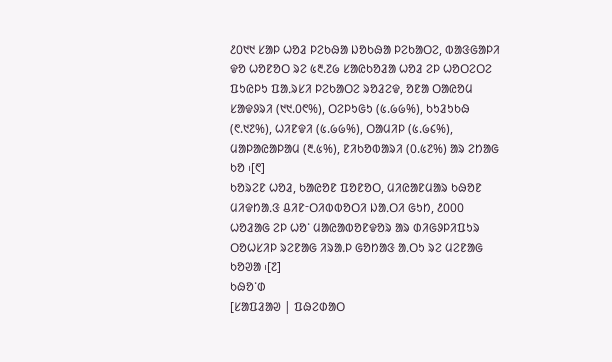᱒᱐᱑᱑ ᱥᱟᱞ ᱦᱚᱲ ᱞᱮᱠᱷᱟ ᱡᱚᱠᱷᱟ ᱞᱮᱠᱟᱛᱮ, ᱵᱟᱝᱜᱟᱞᱤ ᱫᱚ ᱦᱚᱱᱚᱛ ᱨᱮ ᱕᱓.᱗᱙ ᱥᱟᱭᱠᱚᱲᱟ ᱦᱚᱲ ᱮᱞ ᱦᱚᱛᱮᱛᱮ ᱯᱩᱭᱞᱩ ᱯᱟᱹᱨᱥᱤ ᱞᱮᱠᱟᱛᱮ ᱨᱚᱲᱮᱫ, ᱚᱱᱟ ᱛᱟᱭᱚᱢ ᱥᱟᱫᱽᱨᱤ (᱑᱑.᱐᱖%), ᱛᱮᱞᱩᱜᱩ (᱕.᱙᱙%), ᱠᱩᱲᱩᱠᱷ (᱖.᱑᱗%), ᱦᱤᱱᱫᱤ (᱕.᱙᱙%), ᱛᱟᱢᱤᱞ (᱕.᱙᱔%), ᱢᱟᱞᱟᱭᱟᱞᱟᱢ (᱓.᱕%), ᱱᱤᱠᱚᱵᱟᱨᱤ (᱐.᱕᱗%) ᱟᱨ ᱮᱴᱟᱜ ᱠᱚ ᱾[᱖]
ᱠᱚᱨᱮᱱ ᱦᱚᱲ, ᱠᱟᱭᱚᱱ ᱯᱚᱱᱚᱛ, ᱢᱤᱭᱟᱱᱢᱟᱨ ᱠᱷᱚᱱ ᱢᱤᱫᱴᱟᱹᱝ ᱪᱤᱱᱼᱛᱤᱵᱵᱚᱛᱤ ᱡᱟᱹᱛᱤ ᱜᱩᱴ, ᱒᱐᱐᱐ ᱦᱚᱲᱟᱜ ᱮᱞ ᱦᱚᱸ ᱢᱟᱭᱟᱵᱚᱱᱫᱚᱨ ᱟᱨ ᱰᱤᱜᱽᱞᱤᱯᱩᱨ ᱛᱚᱦᱥᱤᱞ ᱨᱮᱱᱟᱜ ᱤᱨᱟᱹᱞ ᱜᱚᱴᱟᱝ ᱟᱹᱛᱩ ᱨᱮ ᱢᱮᱱᱟᱜ ᱠᱚᱣᱟ ᱾[᱗]
ᱠᱷᱚᱸᱰ
[ᱥᱟᱯᱲᱟᱣ | ᱯᱷᱮᱰᱟᱛ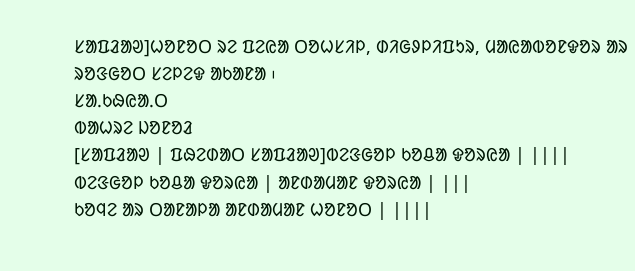ᱥᱟᱯᱲᱟᱣ]ᱦᱚᱱᱚᱛ ᱨᱮ ᱯᱮᱭᱟ ᱛᱚᱦᱥᱤᱞ, ᱰᱤᱜᱽᱞᱤᱯᱩᱨ, ᱢᱟᱭᱟᱵᱚᱱᱫᱚᱨ ᱟᱨ ᱨᱚᱝᱜᱚᱛ ᱥᱮᱞᱮᱫ ᱟᱠᱟᱱᱟ ᱾
ᱥᱟᱹᱠᱷᱭᱟᱹᱛ
ᱵᱟᱦᱨᱮ ᱡᱚᱱᱚᱲ
[ᱥᱟᱯᱲᱟᱣ | ᱯᱷᱮᱰᱟᱛ ᱥᱟᱯᱲᱟᱣ]ᱵᱮᱝᱜᱚᱞ ᱠᱚᱪᱟ ᱫᱚᱨᱭᱟ | ||||
ᱵᱮᱝᱜᱚᱞ ᱠᱚᱪᱟ ᱫᱚᱨᱭᱟ | ᱟᱱᱰᱟᱢᱟᱱ ᱫᱚᱨᱭᱟ | |||
ᱠᱚᱧᱮ ᱟᱨ ᱛᱟᱱᱟᱞᱟ ᱟᱱᱰᱟᱢᱟᱱ ᱦᱚᱱᱚᱛ | ||||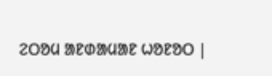ᱮᱛᱚᱢ ᱟᱱᱰᱟᱢᱟᱱ ᱦᱚᱱᱚᱛ |